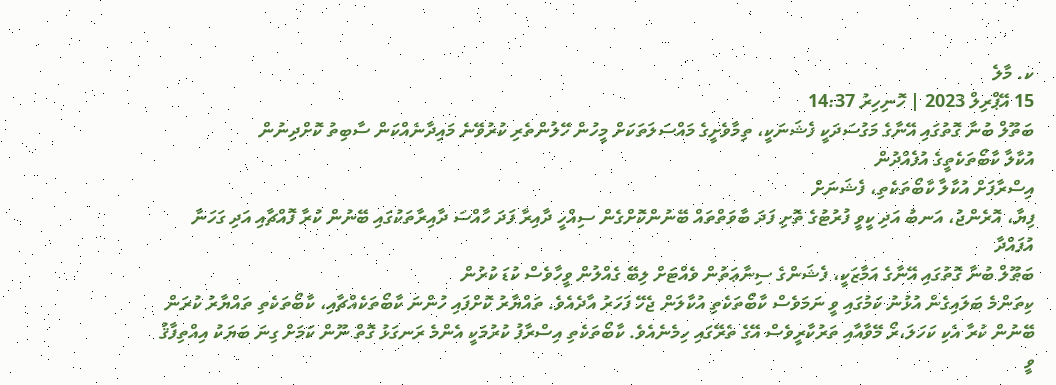ކ. މާލެ
15 އޭޕްރިލް 2023 | ހޮނިހިރު 14:37
ބަތޫލް ބުނާ ގޮތުގައި އޭނާގެ މަގުސަދަކީ ފެޝަނަކީ، ތިމާވެށީގެ މައްސަލަތަކަށް މީހުން ހޭލުންތެރި ކުރުވޭނެ މައިދާނެއްކަން ސާބިތު ކޮށްދިނުން
އުކާލާ ކާބޯތަކެތީގެ އުފެއްދުން
އިސްރާފަށް އުކާލާ ކާބޯތަކެތި، ފެޝަނަށް
ފިޔާ، އޮރެންޖު، އަނބު އަދި ކީވީ ފުރުޓުގެ ތޮށި ފަދަ ބާވަތްތައް ބޭނުންކޮށްގެން ސިއްހީ ދާއިރާ ފަދަ ހާއްސަ ދާއިރާތަކުގައި ބޭނުން ކުރާ ފޮއްޗާއި އަދި ގަހަނާ އުފައްދާ
ބަޠޫލް ބުނާ ގޮތުގައި އޭނާގެ އަމާޒަކީ، ފެޝަންގެ ސިނާޢަތުން ވެއްޓަށް ލިބޭ ގެއްލުން ވީހާވެސް ކުޑަ ކުރުން
ކިތަންމެ ބަލައިގެން އުޅުނު ކަމުގައި ވީ ނަމަވެސް ކާބޯތަކެތި އުކާލަން ޖެހޭ ފަހަރު އާދެއެވެ. ތައްޔާރު ކޮށްފައި ހުންނަ ކާބޯތަކެއްޗާއި، ކާބޯތަކެތި ތައްޔާރު ކުރަން ބޭނުން ކުރާ އެކި ކަހަލަ،ރޯ މޭވާއާއި ތަރުކާރީވެސް އޭގެ ތެރޭގައި ހިމެނެއެވެ. ކާބޯތަކެތި އިސްރާފު ކުރުމަކީ އެންމެ ރަނގަޅު ގޮތް ނޫން ކަމަށް ގިނަ ބަޔަކު އިއްތިފާޤު ވީ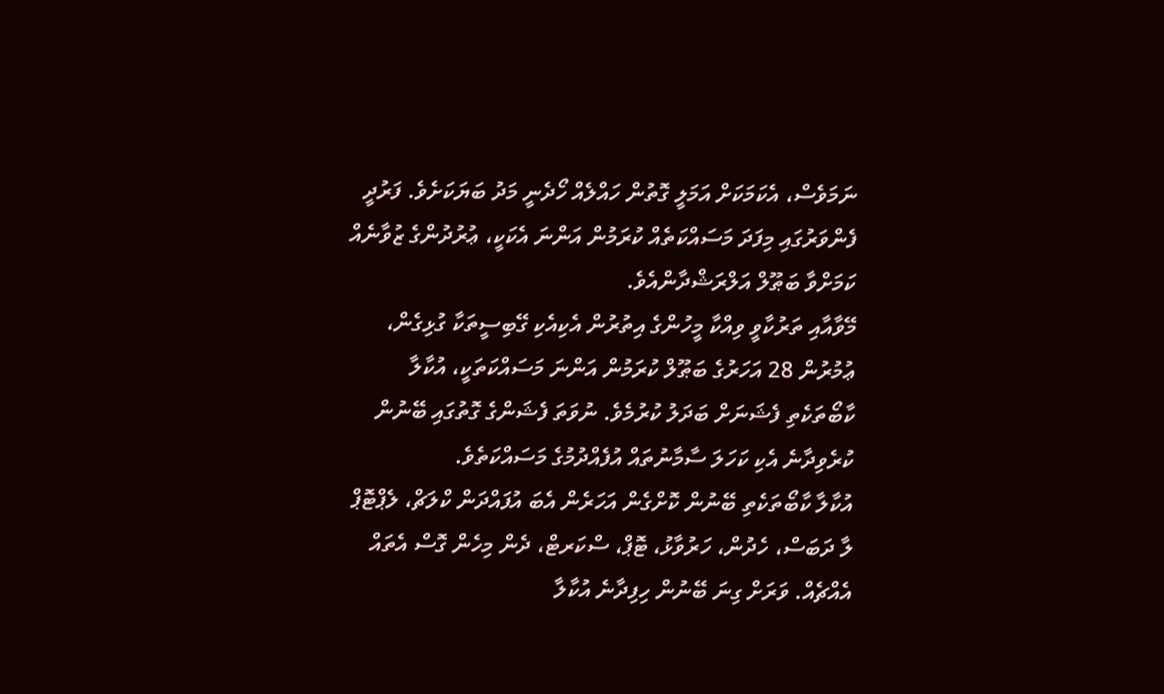ނަމަވެސް، އެކަމަކަށް އަމަލީ ގޮތުން ހައްލެއް ހޯދެނީ މަދު ބަޔަކަށެވެ. ފަރުދީ ފެންވަރުގައި މިފަދަ މަސައްކަތެއް ކުރަމުން އަންނަ އެކަކީ، ޢުރުދުންގެ ޒުވާނެއް ކަމަށްވާ ބަޠޫލް އަލްރަޝްދާންއެވެ.
މޭވާއާއި ތަރުކާވީ ވިއްކާ މީހުންގެ އިތުރުން އެކިއެކި ގޭބިސީތަކާ ގުޅިގެން، ޢުމުރުން 28 އަހަރުގެ ބަޠޫލް ކުރަމުން އަންނަ މަސައްކަތަކީ، އުކާލާ ކާބޯތަކެތި ފެޝަނަށް ބަދަލު ކުރުމެވެ. ނުވަތަ ފެޝަންގެ ގޮތުގައި ބޭނުން ކުރެވިދާނެ އެކި ކަހަލަ ސާމާނުތައް އުފެއްދުމުގެ މަސައްކަތެވެ.
އުކާލާ ކާބޯތަކެތި ބޭނުން ކޮށްގެން އަހަރެން އެބަ އުފައްދަން ކްލަޗް، ލެޕްޓޮޕް ލާ ދަބަސް، ހެދުން، ހަރުވާޅު، ޓޮޕް، ސްކަރޓް، ދެން މިހެން ގޮސް އެތައް އެއްޗެއް. ވަރަށް ގިނަ ބޭނުން ހިފިދާނެ އުކާލާ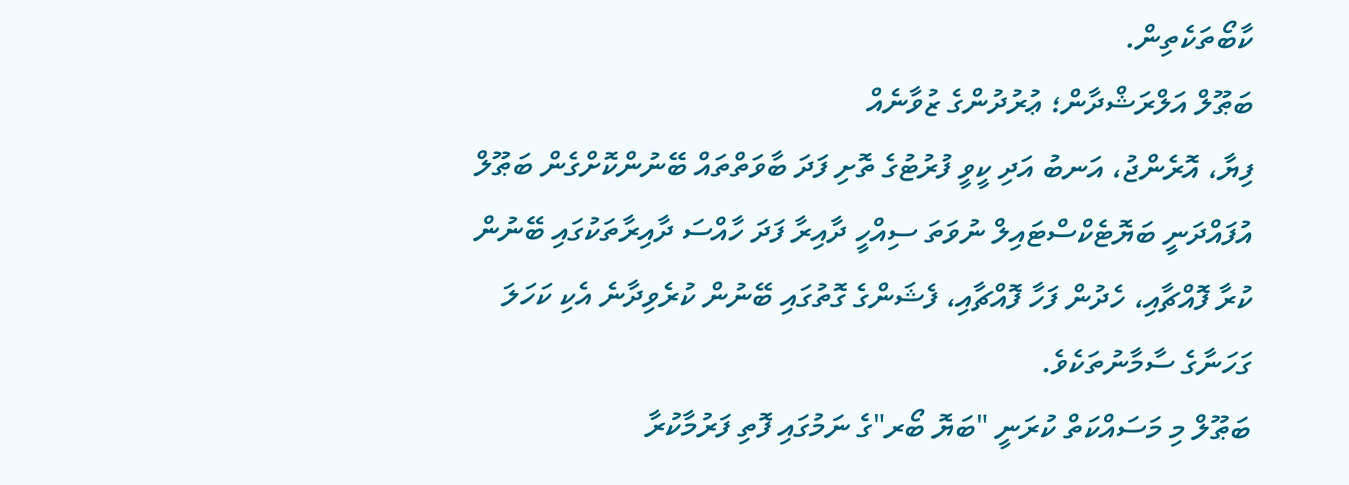ކާބޯތަކެތިން.
ބަޠޫލް އަލްރަޝްދާން؛ ޢުރުދުންގެ ޒުވާނެއް
ފިޔާ، އޮރެންޖު، އަނބު އަދި ކީވީ ފުރުޓުގެ ތޮށި ފަދަ ބާވަތްތައް ބޭނުންކޮށްގެން ބަޠޫލް އުފައްދަނީ ބަޔޮޓެކްސްޓައިލް ނުވަތަ ސިއްހީ ދާއިރާ ފަދަ ހާއްސަ ދާއިރާތަކުގައި ބޭނުން ކުރާ ފޮއްޗާއި، ހެދުން ފަހާ ފޮއްޗާއި، ފެޝަންގެ ގޮތުގައި ބޭނުން ކުރެވިދާނެ އެކި ކަހަލަ ގަހަނާގެ ސާމާނުތަކެވެ.
ބަޠޫލް މި މަސައްކަތް ކުރަނީ "ބަޔޮ ބޯރ"ގެ ނަމުގައި ފޮތި ފަރުމާކުރާ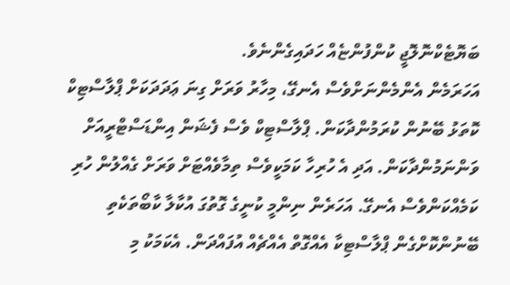ބަޔޮޓެކްނޮލޮޖީ ކުންފުންޏެއް ހަދައިގެންނެވެ.
އަހަރަމެން އެންމެންނަށްވެސް އެނގޭ، މިހާރު ވަރަށް ގިނަ ޢަދަދަކަށް ޕްލާސްޓިކް ކޮތަޅު ބޭނުން ކުރަމުންދާކަން. ޕްލާސްޓިކް ވެސް ފެޝަން އިންޑަސްޓްރީއަށް ވަންނަމުންދާކަން. އަދި އެ ހުރިހާ ކަމަކީވެސް ތިމާވެއްޓަށް ވަރަށް ގެއްލުން ހުރި ކަމެއްކަންވެސް އެނގޭ. އަހަރެން ނިންމީ ކުނީގެ ގޮތުގަ އުކާލާ ކާބޯތަކެތި ބޭނުންކޮށްގެން ޕްލާސްޓިކާ އެއްގޮތް އެއްޗެއް އުފައްދަން. އެކަމަކު މި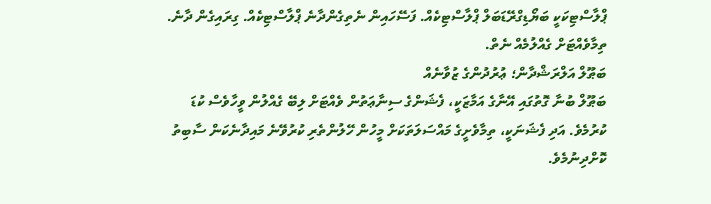ޕްލާސްޓިކަކީ ބަޔޯޑިގްރޭޑަބަލް ޕްލާސްޓިކެއް. ފަސޭހައިން ނެތިގެންދާނެ ޕްލާސްޓިކެއް. ގިރައިގެން ދާނެ. ތިމާވެއްޓަށް ގެއްލުމެއް ނެތް.
ބަޠޫލް އަލްރަޝްދާން؛ ޢުރުދުންގެ ޒުވާނެއް
ބަޠޫލް ބުނާ ގޮތުގައި އޭނާގެ އަމާޒަކީ، ފެޝަންގެ ސިނާޢަތުން ވެއްޓަށް ލިބޭ ގެއްލުން ވީހާވެސް ކުޑަ ކުރުމެވެ. އަދި ފެޝަނަކީ، ތިމާވެށީގެ މައްސަލަތަކަށް މީހުން ހޭލުންތެރި ކުރުވޭނެ މައިދާނެކަން ސާބިތު ކޮށްދިނުމެވެ.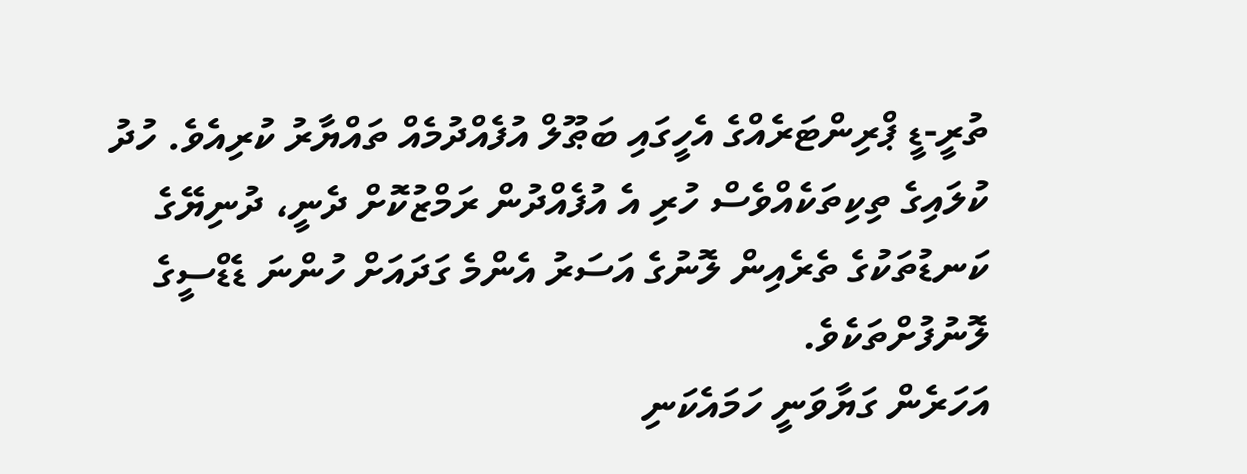ތުރީ-ޑީ ޕްރިންޓަރެއްގެ އެހީގައި ބަޠޫލް އުފެއްދުމެއް ތައްޔާރު ކުރިއެވެ. ހުދު ކުލައިގެ ތިކިތަކެއްވެސް ހުރި އެ އުފެއްދުން ރަމްޒުކޮށް ދެނީ، ދުނިޔޭގެ ކަނޑުތަކުގެ ތެރެއިން ލޮނުގެ އަސަރު އެންމެ ގަދައަށް ހުންނަ ޑެޑްސީގެ ލޮނުފުށްތަކެވެ.
އަހަރެން ގަޔާވަނީ ހަމައެކަނި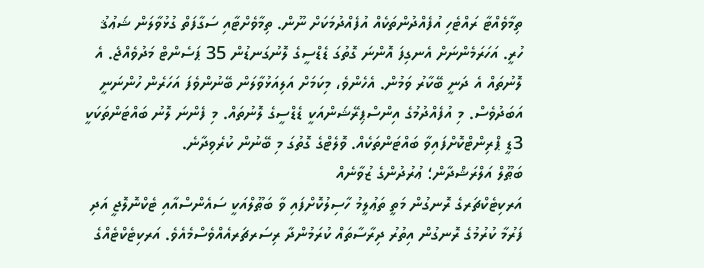ތިމާވެއްޓާ ރައްޓެހި އުފެއްދުންތަކެއް އުފެއްދުމަކަށް ނޫން. ތިމާވެށްޓާއި ސަގާފަތް ގުޅުވާލަން ޝަޢުޤު ހުރީ. އަހަރަމެންނަށް އެނގިފަ އޮންނަ ގޮތުގަ ޑެޑްސީގެ ލޮނުގަނޑުން 35 ޕަސެންޓް މަދުވެއްޖެ. އެ ލޮނުތައް އެ ދަނީ ބޭކާރު ވަމުން. އެހެންވެ، މިކަމަށް އަލިއަޅުވާލަން ބޭނުންވެފަ އަހަރެން ހުންނަނީ އަބަދުވެސް. މި އުފެއްދުމުގެ އިންސްޕިރޭޝަންއަކީ ޑެޑްސީގެ ލޮނުތައް. މި ފެންނަ ލޮނު ބައްޓަންތަކަކީ 3ޑީ ޕްރިންޓްކޮށްފައިވާ ބައްޓަންތަކެއް. ވޮލެޓްގެ ގޮތުގަ މި ބޭނުން ކުރެވިދާނެ.
ބަޠޫލް އަލްރަޝްދާން؛ ޢުރުދުންގެ ޒުވާނެއް
އަރކިޓެކްޗަރގެ ރޮނގުން މަތީ ތަޢުލީމު ހާސިލުކޮށްފައި ވާ ބަޠޫލްއަކީ ސައެންސްއާއި ޓެކްނޮލޮޖީ އަދި ފަރުމާ ކުރުމުގެ ރޮނގުން އިތުރު ދިރާސާތައް ކުރަމުންދާ ރިސަރޗަރއެއްވެސްމެއެވެ. އަރކިޓެކްޓެއްގެ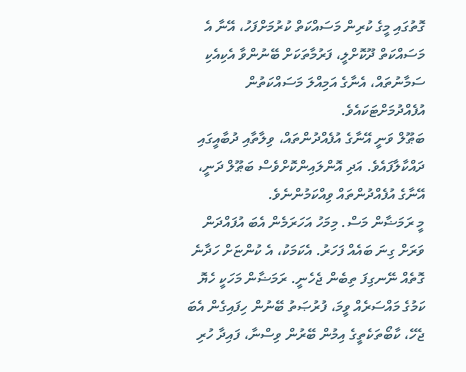ގޮތުގައި މީގެ ކުރިން މަސައްކަތް ކުރުމަށްފަހު، އޭނާ އެ މަސައްކަތް ދޫކޮށްލީ، ފަރުމާތަކަށް ބޭނުންވާ އެކިއެކި ސަމާނުތައް، އެނާގެ އަމިއްލަ މަސައްކަތުން އުފެއްދުމަށްޓަކައެވެ.
ބަޠޫލް ވަނީ އޭނާގެ އުފެއްދުންތައް، ވިލާތާއި ދުބާއީގައި ދައްކާލާފައެވެ. އަދި އޮންލައިންކޮށްވެސް ބަޠޫލް ދަނީ، އޭނާގެ އުފެއްދުންތައް ވިއްކަމުންނެވެ.
މީ ރަމަޟާން މަސް. މިމަހު އަހަރަމެން އެބަ އުފައްދަން ވަރަށް ގިނަ ބައެއް ފަހަރު. އެކަމަކު، އެ ކުންޏަށް ހަދާނެ ގޮތެއް ނޭނގިފަ ތިބެން ޖެހެނީ. ރަމަޟާން މަހަކީ ހެޔޮ ކަމުގެ މައްސަރެއް ވީމަ، ފުރުޞަތު ބޭނުން ހިފައިގެން އެބަ ޖެހޭ، ކާބޯތަކެތީގެ އިމުން ބޭރުން ވިސްނާ، ފައިދާ ހުރި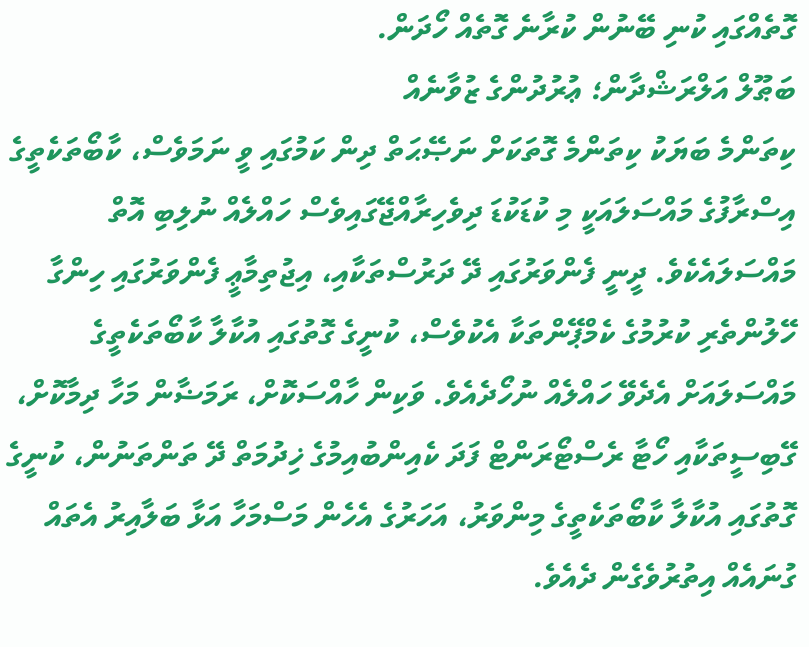ގޮތެއްގައި ކުނި ބޭނުން ކުރާނެ ގޮތެއް ހޯދަން.
ބަޠޫލް އަލްރަޝްދާން؛ ޢުރުދުންގެ ޒުވާނެއް
ކިތަންމެ ބަޔަކު ކިތަންމެ ގޮތަކަށް ނަޞޭޙަތް ދިން ކަމުގައި ވީ ނަމަވެސް، ކާބޯތަކެތީގެ އިސްރާފުގެ މައްސަލައަކީ މި ކުޑަކުޑަ ދިވެހިރާއްޖޭގައިވެސް ހައްލެއް ނުލިބި އޮތް މައްސަލައެކެވެ. ދީނީ ފެންވަރުގައި ދޭ ދަރުސްތަކާއި، އިޖުތިމާޢީ ފެންވަރުގައި ހިންގާ ހޭލުންތެރި ކުރުމުގެ ކެމްޕޭންތަކާ އެކުވެސް، ކުނީގެ ގޮތުގައި އުކާލާ ކާބޯތަކެތީގެ މައްސަލައަށް އެދެވޭ ހައްލެއް ނުހޯދެއެވެ. ވަކިން ހާއްސަކޮށް، ރަމަޟާން މަހާ ދިމާކޮށް، ގޭބިސީތަކާއި ހޯޓާ ރެސްޓޯރަންޓް ފަދަ ކެއިންބުއިމުގެ ޚިދުމަތް ދޭ ތަންތަނުން، ކުނީގެ ގޮތުގައި އުކާލާ ކާބޯތަކެތީގެ މިންވަރު، އަހަރުގެ އެހެން މަސްމަހާ އަޅާ ބަލާއިރު އެތައް ގުނައެއް އިތުރުވެގެން ދެއެވެ.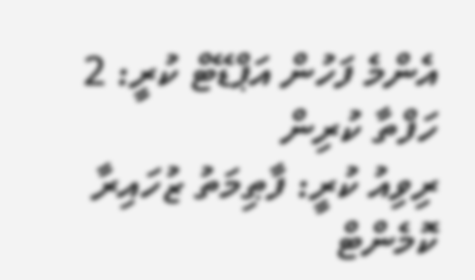އެންމެ ފަހުން އަޕްޑޭޓް ކުރީ: 2 ހަފްތާ ކުރިން
ރިވިއު ކުރީ: ފާޠިމަތު ޒުހައިރާ
ކޮމެންޓް